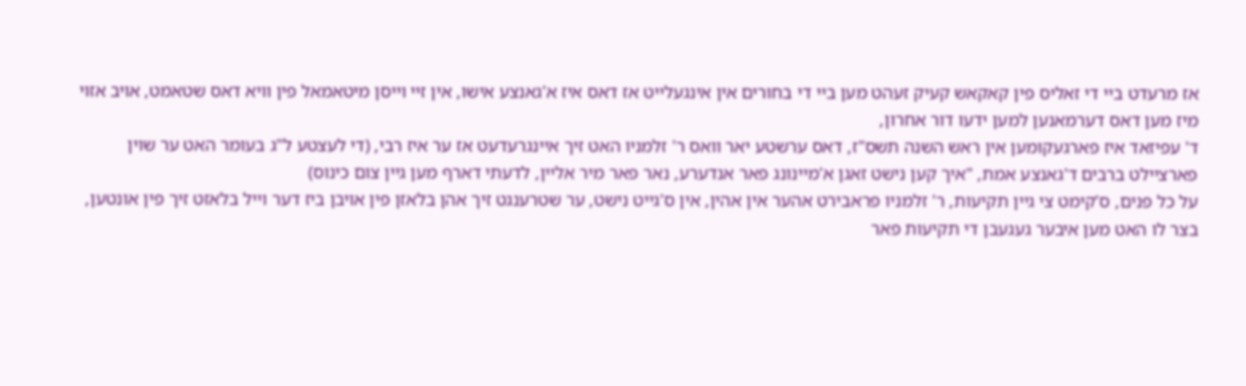אז מרעדט ביי די זאליס פין קאקאש קעיק זעהט מען ביי די בחורים אין אינגעלייט אז דאס איז א'גאנצע אישו, אין זיי וייסן מיטאמאל פין וויא דאס שטאמט, אויב אזוי מיז מען דאס דערמאנען למען ידעו דור אחרון,
ד' עפיזאד איז פארגעקומען אין ראש השנה תשס"ז, דאס ערשטע יאר וואס ר' זלמניו האט זיך איינגרעדעט אז ער איז רבי, (די לעצטע ל"ג בעומר האט ער שוין פארציילט ברבים ד'גאנצע אמת, "איך קען נישט זאגן א'מיינונג פאר אנדערע, נאר פאר מיר אליין, לדעתי דארף מען גיין צום כינוס)
על כל פנים, ס'קימט צי גיין תקיעות, ר' זלמניו פראבירט אהער אין אהין, אין ס'גייט נישט, ער שטרענגט זיך אהן בלאזן פין אויבן ביז דער וייל בלאזט זיך פין אונטען,
בצר לו האט מען איבער געגעבן די תקיעות פאר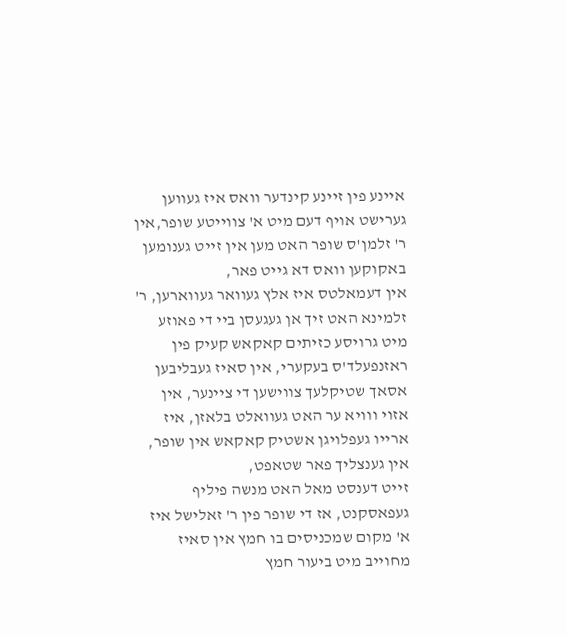איינע פין זיינע קינדער וואס איז געווען גערישט אויף דעם מיט א' צווייטע שופר,אין ר' זלמן'ס שופר האט מען אין זייט גענומען באקוקען וואס דא גייט פאר,
אין דעמאלטס איז אלץ געוואר געווארען, ר' זלמינא האט זיך אן געגעסן ביי די פאוזע מיט גרויסע כזיתים קאקאש קעיק פין ראזנפעלד'ס בעקערי, אין סאיז געבליבען אסאך שטיקלעך צווישען די ציינער, אין אזוי ווויא ער האט געוואלט בלאזן, איז ארייו געפלויגן אשטיק קאקאש אין שופר, אין גענצליך פאר שטאפט,
זייט דענסט מאל האט מנשה פיליף געפאסקנט, אז די שופר פין ר' זאלישל איז א' מקום שמכניסים בו חמץ אין סאיז מחוייב מיט ביעור חמץ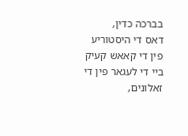בברכה כדין,
דאס די היסטוריע פין די קאאש קעיק ביי די לעגאר פין די זאלונים,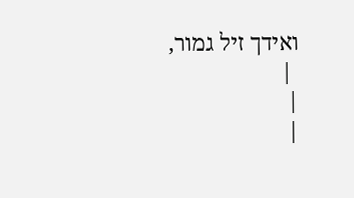ואידך זיל גמור,
 |
|
|